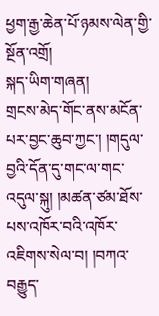ཕྱག་རྒྱ་ཆེན་པོ་ཉམས་ལེན་གྱི་སྔོན་འགྲོ།
སྐད་ཡིག་གཞན།
གྲངས་མེད་གོང་ནས་མངོན་པར་བྱང་ཆུབ་ཀྱང་། །གདུལ་བྱའི་དོན་དུ་གང་ལ་གང་འདུལ་སྐུ། །མཚན་ཙམ་ཐོས་པས་འཁོར་བའི་འཁོར་འཇིགས་སེལ་བ། །བཀའ་བརྒྱུད་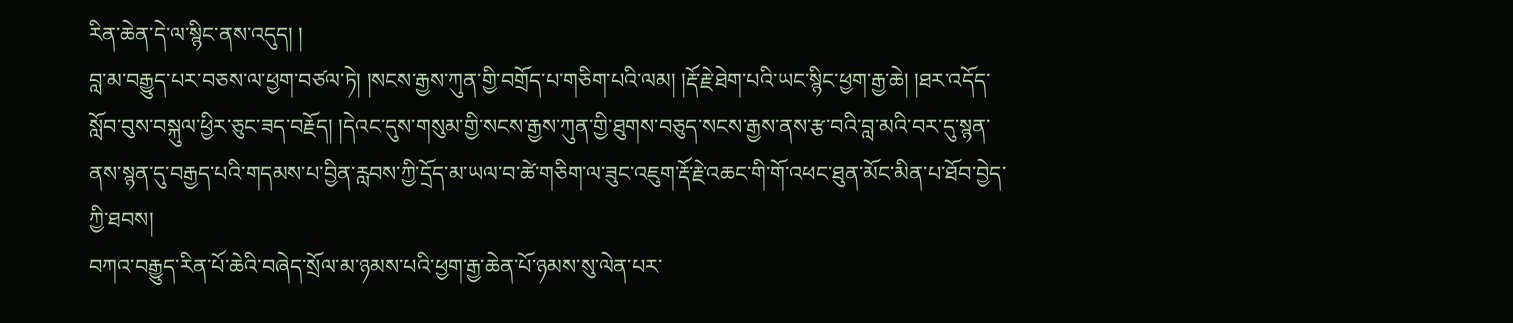རིན་ཆེན་དེ་ལ་སྙིང་ནས་འདུད། །
བླ་མ་བརྒྱུད་པར་བཅས་ལ་ཕྱག་བཙལ་ཏེ། །སངས་རྒྱས་ཀུན་གྱི་བགྲོད་པ་གཅིག་པའི་ལམ། །རྡོ་རྗེ་ཐེག་པའི་ཡང་སྙིང་ཕྱག་རྒྱ་ཆེ། །ཐར་འདོད་སློབ་བུས་བསྐུལ་ཕྱིར་ཅུང་ཟད་བརྗོད། །དེའང་དུས་གསུམ་གྱི་སངས་རྒྱས་ཀུན་གྱི་ཐུགས་བཅུད་སངས་རྒྱས་ནས་རྩ་བའི་བླ་མའི་བར་དུ་སྙན་ནས་སྙན་དུ་བརྒྱད་པའི་གདམས་པ་བྱིན་རླབས་ཀྱི་དྲོད་མ་ཡལ་བ་ཚེ་གཅིག་ལ་ཟུང་འཇུག་རྡོ་རྗེ་འཆང་གི་གོ་འཕང་ཐུན་མོང་མིན་པ་ཐོབ་བྱེད་ཀྱི་ཐབས།
བཀའ་བརྒྱུད་རིན་པོ་ཆེའི་བཞེད་སྲོལ་མ་ཉམས་པའི་ཕྱག་རྒྱ་ཆེན་པོ་ཉམས་སུ་ལེན་པར་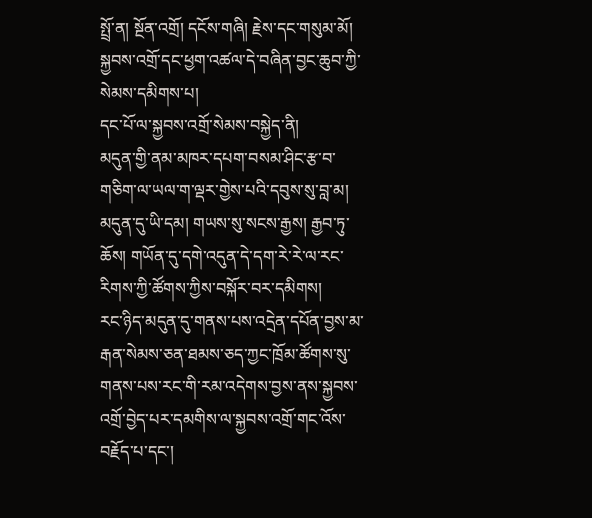སྤྲོ་ན། སྔོན་འགྲོ། དངོས་གཞི། རྗེས་དང་གསུམ་མོ།
སྐྱབས་འགྲོ་དང་ཕྱག་འཚལ་དེ་བཞིན་བྱང་ཆུབ་ཀྱི་སེམས་དམིགས་པ།
དང་པོ་ལ་སྐྱབས་འགྲོ་སེམས་བསྐྱེད་ནི།
མདུན་གྱི་ནམ་མཁར་དཔག་བསམ་ཤིང་རྩ་བ་གཅིག་ལ་ཡལ་ག་ལྡར་གྱེས་པའི་དབུས་སུ་བླ་མ། མདུན་དུ་ཡི་དམ། གཡས་སུ་སངས་རྒྱས། རྒྱབ་ཏུ་ཆོས། གཡོན་དུ་དགེ་འདུན་དེ་དག་རེ་རེ་ལ་རང་རིགས་ཀྱི་ཚོགས་ཀྱིས་བསྐོར་བར་དམིགས།
རང་ཉིད་མདུན་དུ་གནས་པས་འདྲེན་དཔོན་བྱས་མ་རྒན་སེམས་ཅན་ཐམས་ཅད་ཀྱང་ཁྲོམ་ཚོགས་སུ་གནས་པས་རང་གི་རམ་འདེགས་བྱས་ནས་སྐྱབས་འགྲོ་བྱེད་པར་དམགིས་ལ་སྐྱབས་འགྲོ་གང་འོས་བརྗོད་པ་དང་།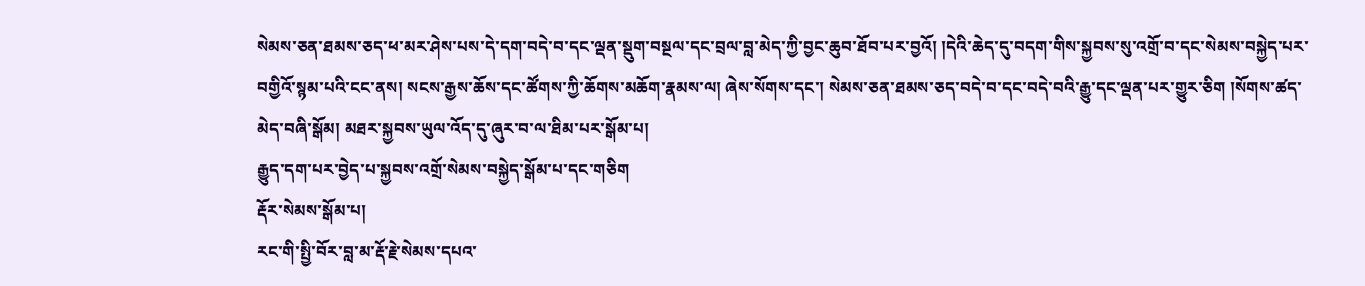སེམས་ཅན་ཐམས་ཅད་ཕ་མར་ཤེས་པས་དེ་དག་བདེ་བ་དང་ལྡན་སྡུག་བསྔལ་དང་བྲལ་བླ་མེད་ཀྱི་བྱང་ཆུབ་ཐོབ་པར་བྱའོ། །དེའི་ཆེད་དུ་བདག་གིས་སྐྱབས་སུ་འགྲོ་བ་དང་སེམས་བསྐྱེད་པར་བགྱིའོ་སྙམ་པའི་ངང་ནས། སངས་རྒྱས་ཆོས་དང་ཚོགས་ཀྱི་ཆོགས་མཆོག་རྣམས་ལ། ཞེས་སོགས་དང་། སེམས་ཅན་ཐམས་ཅད་བདེ་བ་དང་བདེ་བའི་རྒྱུ་དང་ལྡན་པར་གྱུར་ཅིག །སོགས་ཚད་མེད་བཞི་སྒོམ། མཐར་སྐྱབས་ཡུལ་འོད་དུ་ཞུར་བ་ལ་ཐིམ་པར་སྒོམ་པ།
རྒྱུད་དག་པར་བྱེད་པ་སྐྱབས་འགྲོ་སེམས་བསྐྱེད་སྒོམ་པ་དང་གཅིག
རྡོར་སེམས་སྒོམ་པ།
རང་གི་སྤྱི་བོར་བླ་མ་རྡོ་རྗེ་སེམས་དཔའ་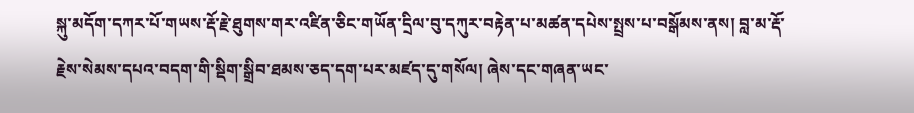སྐུ་མདོག་དཀར་པོ་གཡས་རྡོ་རྗེ་ཐུགས་གར་འཛིན་ཅིང་གཡོན་དྲིལ་བུ་དཀུར་བརྟེན་པ་མཚན་དཔེས་སྤྲས་པ་བསྒོམས་ནས། བླ་མ་རྡོ་རྗེས་སེམས་དཔའ་བདག་གི་སྡིག་སྒྲིབ་ཐམས་ཅད་དག་པར་མཛད་དུ་གསོལ། ཞེས་དང་གཞན་ཡང་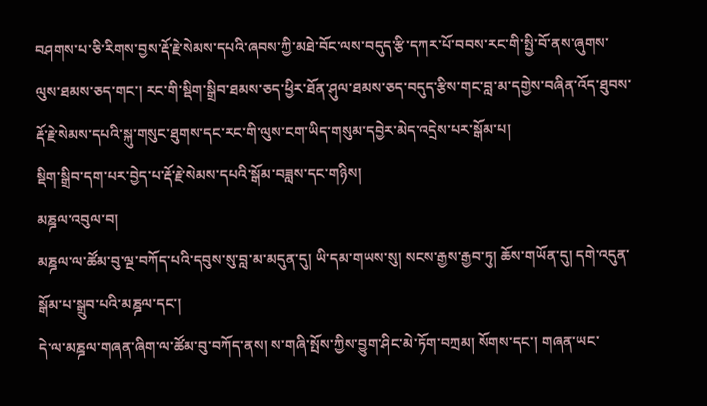བཤགས་པ་ཅི་རིགས་བྱས་རྡོ་རྗེ་སེམས་དཔའི་ཞབས་ཀྱི་མཐེ་བོང་ལས་བདུད་རྩི་དཀར་པོ་བབས་རང་གི་སྤྱི་བོ་ནས་ཞུགས་ལུས་ཐམས་ཅད་གང་། རང་གི་སྡིག་སྒྲིབ་ཐམས་ཅད་ཕྱིར་ཐོན་ཤུལ་ཐམས་ཅད་བདུད་རྩིས་གང་བླ་མ་དགྱེས་བཞིན་འོད་ཐུབས་རྡོ་རྗེ་སེམས་དཔའི་སྐུ་གསུང་ཐུགས་དང་རང་གི་ལུས་ངག་ཡིད་གསུམ་དབྱེར་མེད་འདྲེས་པར་སྒོམ་པ།
སྡིག་སྒྲིབ་དག་པར་བྱེད་པ་རྡོ་རྗེ་སེམས་དཔའི་སྒོམ་བཟླས་དང་གཉིས།
མཎྜལ་འབུལ་བ།
མཎྜལ་ལ་ཚོམ་བུ་ལྔ་བཀོད་པའི་དབུས་སུ་བླ་མ་མདུན་དུ། ཡི་དམ་གཡས་སུ། སངས་རྒྱས་རྒྱབ་ཏུ། ཆོས་གཡོན་དུ། དགེ་འདུན་སྒོམ་པ་སྒྲུབ་པའི་མཎྜལ་དང་།
དེ་ལ་མཎྜལ་གཞན་ཞིག་ལ་ཚོམ་བུ་བཀོད་ནས། ས་གཞི་སྤོས་ཀྱིས་བྱུག་ཤིང་མེ་ཏོག་བཀྲམ། སོགས་དང་། གཞན་ཡང་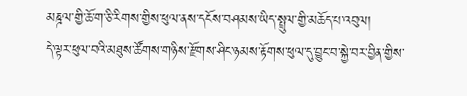མཎྜལ་གྱི་ཆོ་ག་ཅི་རིགས་གྱིས་ཕུལ་ནས་དངོས་བཤམས་ཡིད་སྤྲུལ་གྱི་མཆོད་པ་འབུལ།
དེ་ལྟར་ཕུལ་བའི་མཐུས་ཚོགས་གཉིས་རྫོགས་ཤིང་ཉམས་རྟོགས་ཕུལ་དུ་བྱུང་བ་སྐྱེ་བར་བྱིན་གྱིས་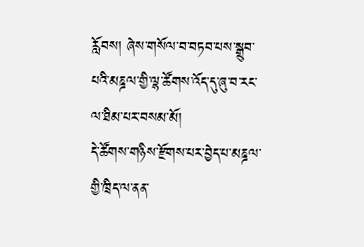རློབས། ཞེས་གསོལ་བ་བཏབ་པས་སྒྲུབ་པའི་མཎྜལ་གྱི་ལྷ་ཚོགས་འོད་དུ་ཞུ་བ་རང་ལ་ཐིམ་པར་བསམ་མོ།
དེ་ཚོགས་གཉིས་རྫོགས་པར་བྱེད་པ་མཎྜལ་གྱི་ཁྲིད་ལ་ནན་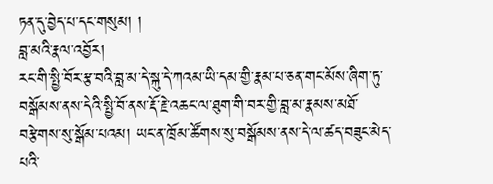ཏན་དུ་བྱེད་པ་དང་གསུམ། །
བླ་མའི་རྣལ་འབྱོར།
རང་གི་སྤྱི་བོར་རྩ་བའི་བླ་མ་དེ་སྐུ་དེ་ཀའམ་ཡི་དམ་གྱི་རྣམ་པ་ཅན་གང་མོས་ཞིག་ཏུ་བསྒོམས་ནས་དེའི་སྤྱི་བོ་ནས་རྡོ་རྗེ་འཆང་ལ་ཐུག་གི་བར་གྱི་བླ་མ་རྣམས་མཐོ་བརྩེགས་སུ་སྒོམ་པའམ། ཡང་ན་ཁྲོམ་ཚོགས་སུ་བསྒོམས་ནས་དེ་ལ་ཚད་བཟུང་མེད་པའི་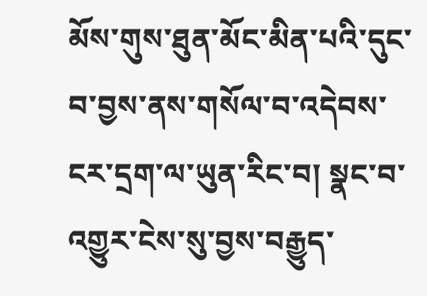མོས་གུས་ཐུན་མོང་མིན་པའི་དུང་བ་བྱས་ནས་གསོལ་བ་འདེབས་ངར་དྲག་ལ་ཡུན་རིང་བ། སྣང་བ་འགྱུར་ངེས་སུ་བྱས་བརྒྱུད་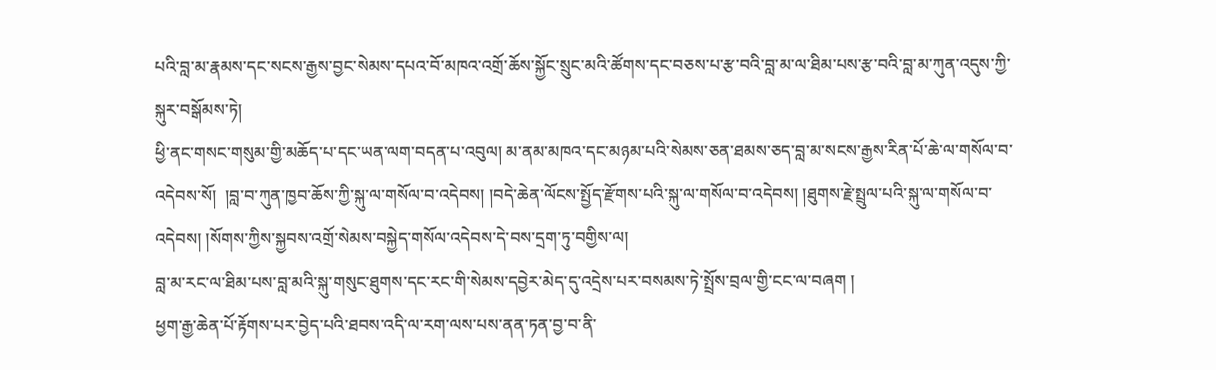པའི་བླ་མ་རྣམས་དང་སངས་རྒྱས་བྱང་སེམས་དཔའ་བོ་མཁའ་འགྲོ་ཆོས་སྐྱོང་སྲུང་མའི་ཚོགས་དང་བཅས་པ་རྩ་བའི་བླ་མ་ལ་ཐིམ་པས་རྩ་བའི་བླ་མ་ཀུན་འདུས་ཀྱི་སྐུར་བསྒོམས་ཏེ།
ཕྱི་ནང་གསང་གསུམ་གྱི་མཆོད་པ་དང་ཡན་ལག་བདན་པ་འབུལ། མ་ནམ་མཁའ་དང་མཉམ་པའི་སེམས་ཅན་ཐམས་ཅད་བླ་མ་སངས་རྒྱས་རིན་པོ་ཆེ་ལ་གསོལ་བ་འདེབས་སོ།  །བླ་བ་ཀུན་ཁྱབ་ཆོས་ཀྱི་སྐུ་ལ་གསོལ་བ་འདེབས། །བདེ་ཆེན་ལོངས་སྤྱོད་རྫོགས་པའི་སྐུ་ལ་གསོལ་བ་འདེབས། །ཐུགས་རྗེ་སྤྲུལ་པའི་སྐུ་ལ་གསོལ་བ་འདེབས། །སོགས་ཀྱིས་སྐྱབས་འགྲོ་སེམས་བསྐྱེད་གསོལ་འདེབས་དེ་བས་དྲག་ཏུ་བགྱིས་ལ།
བླ་མ་རང་ལ་ཐིམ་པས་བླ་མའི་སྐུ་གསུང་ཐུགས་དང་རང་གི་སེམས་དབྱེར་མེད་དུ་འདྲེས་པར་བསམས་ཏེ་སྤྲོས་བྲལ་གྱི་ངང་ལ་བཞག །
ཕྱག་རྒྱ་ཆེན་པོ་རྟོགས་པར་བྱེད་པའི་ཐབས་འདི་ལ་རག་ལས་པས་ནན་ཏན་བྱ་བ་ནི་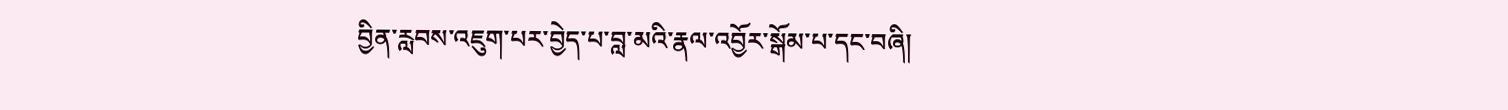བྱིན་རླབས་འཇུག་པར་བྱེད་པ་བླ་མའི་རྣལ་འབྱོར་སྒོམ་པ་དང་བཞི།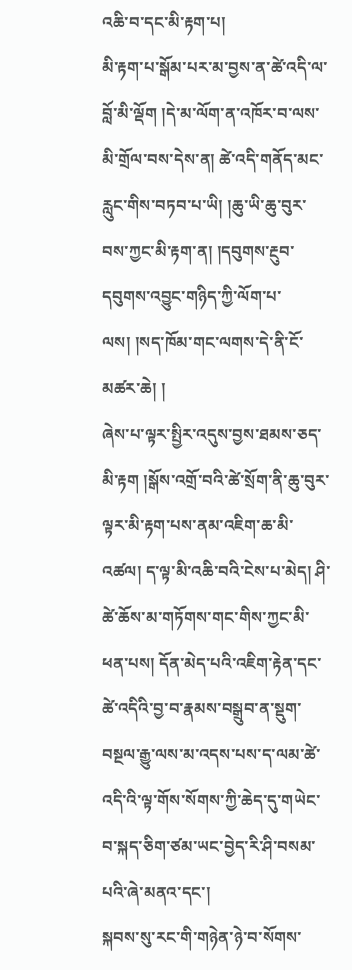འཆི་བ་དང་མི་རྟག་པ།
མི་རྟག་པ་སྒོམ་པར་མ་བྱས་ན་ཚེ་འདི་ལ་བློ་མི་ལྡོག །དེ་མ་ལོག་ན་འཁོར་བ་ལས་མི་གྲོལ་བས་དེས་ན། ཚེ་འདི་གནོད་མང་རླུང་གིས་བཏབ་པ་ཡི། །ཆུ་ཡི་ཆུ་བུར་བས་ཀྱང་མི་རྟག་ན། །དབུགས་རྔུབ་དབུགས་འབྱུང་གཉིད་ཀྱི་ལོག་པ་ལས། །སད་ཁོམ་གང་ལགས་དེ་ནི་ངོ་མཚར་ཆེ། །
ཞེས་པ་ལྟར་སྤྱིར་འདུས་བྱས་ཐམས་ཅད་མི་རྟག །སྒོས་འགྲོ་བའི་ཚེ་སྲོག་ནི་ཆུ་བུར་ལྟར་མི་རྟག་པས་ནམ་འཇིག་ཆ་མི་འཚལ། ད་ལྟ་མི་འཆི་བའི་ངེས་པ་མེད། ཤི་ཚེ་ཆོས་མ་གཏོགས་གང་གིས་ཀྱང་མི་ཕན་པས། དོན་མེད་པའི་འཇིག་རྟེན་དང་ཚེ་འདིའི་བྱ་བ་རྣམས་བསྒྲུབ་ན་སྡུག་བསྔལ་རྒྱུ་ལས་མ་འདས་པས་ད་ལམ་ཚེ་འདི་འི་ལྟ་གོས་སོགས་ཀྱི་ཆེད་དུ་གཡེང་བ་སྐད་ཅིག་ཙམ་ཡང་བྱེད་རི་ཤི་བསམ་པའི་ཞེ་མནའ་དང་།
སྐབས་སུ་རང་གི་གཉེན་ཉེ་བ་སོགས་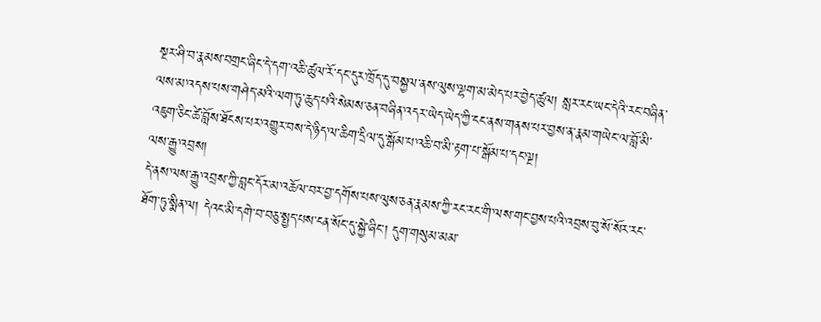སྔར་ཤི་བ་རྣམས་བགྲང་ཞིང་དེ་དག་འཆི་ཚུལ་རོ་དང་དུར་ཁྲོད་དུ་བསྐྱལ་ནས་ལུས་ལྷག་མ་མེད་པར་བྱེད་ཚུལ། སླར་རང་ཡང་དེའི་རང་བཞིན་ལས་མ་འདས་པས་གཤེད་མའི་ལག་ཏུ་ཆུད་པའི་སེམས་ཅན་བཞིན་འདར་ཡེད་ཡེད་ཀྱི་ངང་ནས་གནས་པར་བྱས་ན་རྣམ་གཡེང་ལ་བློ་མི་འཇུག་ཅིང་ཚེ་བློས་ཐོངས་པར་འགྱུར་བས་དེ་ཉིད་ལ་ཆིག་དྲིལ་དུ་སྒོམ་པ་འཆི་བ་མི་རྟག་པ་སྒོམ་པ་དང་ལྔ།
ལས་རྒྱུ་འབྲས།
དེ་ནས་ལས་རྒྱུ་འབྲས་ཀྱི་བླང་དོར་མ་འཆོལ་བར་བྱ་དགོས་པས་ལུས་ཅན་རྣམས་ཀྱི་རང་རང་གི་ལས་གང་བྱས་པའི་འབྲས་བུ་སོ་སོར་རང་ཐོག་ཏུ་སྨིན་ལ། དེའང་མི་དགེ་བ་བཅུ་སྤྱད་པས་ངན་སོང་དུ་སྐྱེ་ཞིང་། དུག་གསུམ་མམ་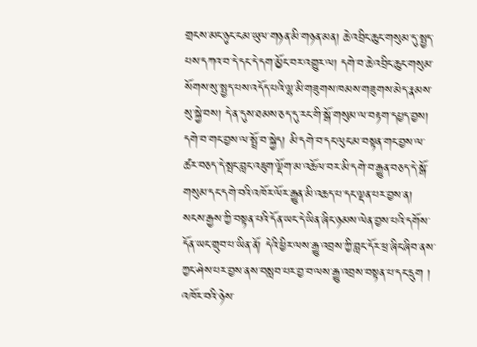གྲངས་མང་ཉུང་ངམ་ཡུལ་གཉན་མི་གཉན་མན། ཆེ་འབྲིང་ཆུང་གསུམ་དུ་སྤྱད་པས་དཀའ་བ་དེ་དང་དེ་དག་མྱོང་བར་འགྱུར་ལ། དགེ་བ་ཆེ་འབྲིང་ཆུང་གསུམ་སོགས་སུ་སྤྱད་པས་འདོད་པའི་ལྷ་མི་གཟུགས་ཁམས་གཟུགས་མེད་རྣམས་སུ་སྐྱེ་བས། དེ་ན་དུས་ཐམས་ཅད་དུ་རང་གི་སྒོ་གསུམ་ལ་བརྟག་དཔྱད་བྱས།
དགེ་བ་གང་བྱས་ལ་སྤྲོ་བ་སྐྱེད། མི་དགེ་བ་དང་ལུང་མ་བསྟན་གང་བྱས་ལ་ཚར་བཅད་དེ་སྤང་བླང་འཇུག་ལྡོག་མ་འཆོལ་བར་མི་དགེ་བ་རྒྱུན་བཅད་དེ་སྒོ་གསུམ་དང་དགེ་བའི་འཁོར་ལོར་རྒྱུན་མི་འཆད་པ་དང་ལྡན་པར་བྱས་ན། སངས་རྒྱས་ཀྱི་བསྟན་པའི་དོན་ཡང་དེ་ཡིན་ཞིང་ཉམས་ལེན་བྱས་པའི་དགོས་དོན་ཡང་གྲུབ་པ་ཡིན་ནོ། དེའི་ཕྱིར་ལས་རྒྱུ་འབྲས་ཀྱི་བླང་དོར་ཕྲ་ཞིང་ཞིབ་ནས་ཀྱང་ཤེས་པར་བྱས་ནས་བསླབ་པར་བྱ་བ་ལས་རྒྱུ་འབྲས་བསྟན་པ་དང་དྲུག །
འཁོར་བའི་ཉེས་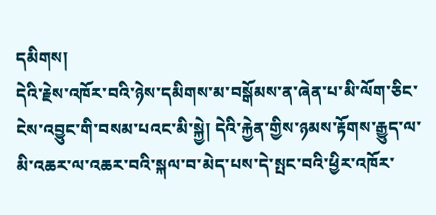དམིགས།
དེའི་རྗེས་འཁོར་བའི་ཉེས་དམིགས་མ་བསྒོམས་ན་ཞེན་པ་མི་ལོག་ཅིང་ངེས་འབྱུང་གི་བསམ་པའང་མི་སྐྱེ། དེའི་རྐྱེན་གྱིས་ཉམས་རྟོགས་རྒྱུད་ལ་མི་འཆར་ལ་འཆར་བའི་སྐལ་བ་མེད་པས་དེ་སྤང་བའི་ཕྱིར་འཁོར་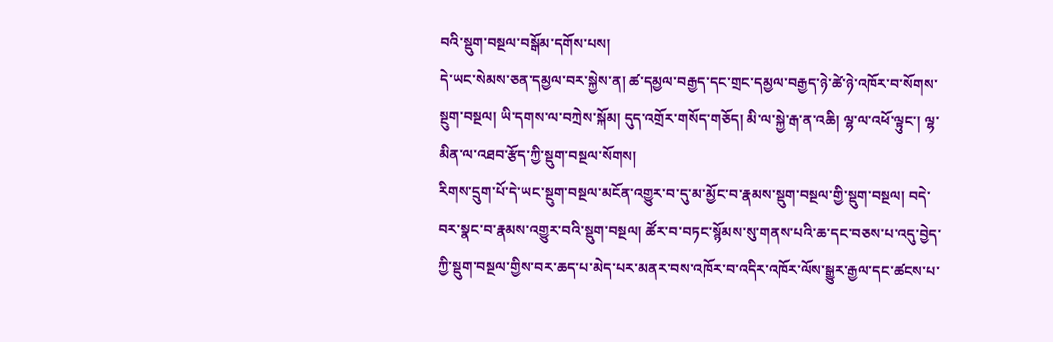བའི་སྡུག་བསྔལ་བསྒོམ་དགོས་པས།
དེ་ཡང་སེམས་ཅན་དམྱལ་བར་སྐྱེས་ན། ཚ་དམྱལ་བརྒྱད་དང་གྲང་དམྱལ་བརྒྱད་ཉེ་ཚེ་ཉེ་འཁོར་བ་སོགས་སྔུག་བསྔལ། ཡི་དགས་ལ་བཀྲེས་སྐོམ། དུད་འགྲོར་གསོད་གཅོད། མི་ལ་སྐྱེ་རྒ་ན་འཆི། ལྷ་ལ་འཕོ་ལྟུང་། ལྷ་མིན་ལ་འཐབ་རྩོད་ཀྱི་སྡུག་བསྔལ་སོགས།
རིགས་དྲུག་པོ་དེ་ཡང་སྔུག་བསྔལ་མངོན་འགྱུར་བ་དུ་མ་མྱོང་བ་རྣམས་སྡུག་བསྔལ་གྱི་སྡུག་བསྔལ། བདེ་བར་སྣང་བ་རྣམས་འགྱུར་བའི་སྡུག་བསྔལ། ཚོར་བ་བཏང་སྙོམས་སུ་གནས་པའི་ཆ་དང་བཅས་པ་འདུ་བྱེད་ཀྱི་སྡུག་བསྔལ་གྱིས་བར་ཆད་པ་མེད་པར་མནར་བས་འཁོར་བ་འདིར་འཁོར་ལོས་སྒྱུར་རྒྱལ་དང་ཚངས་པ་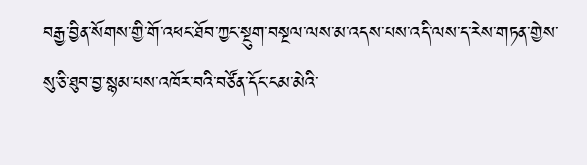བརྒྱ་བྱིན་སོགས་གྱི་གོ་འཕང་ཐོབ་ཀྱང་སྔུག་བསྔལ་ལས་མ་འདས་པས་འདི་ལས་ད་རེས་གཏན་གྱེས་སུ་ཅི་ཐུབ་བྱ་སྙམ་པས་འཁོར་བའི་བཙོན་དོང་ངམ་མེའི་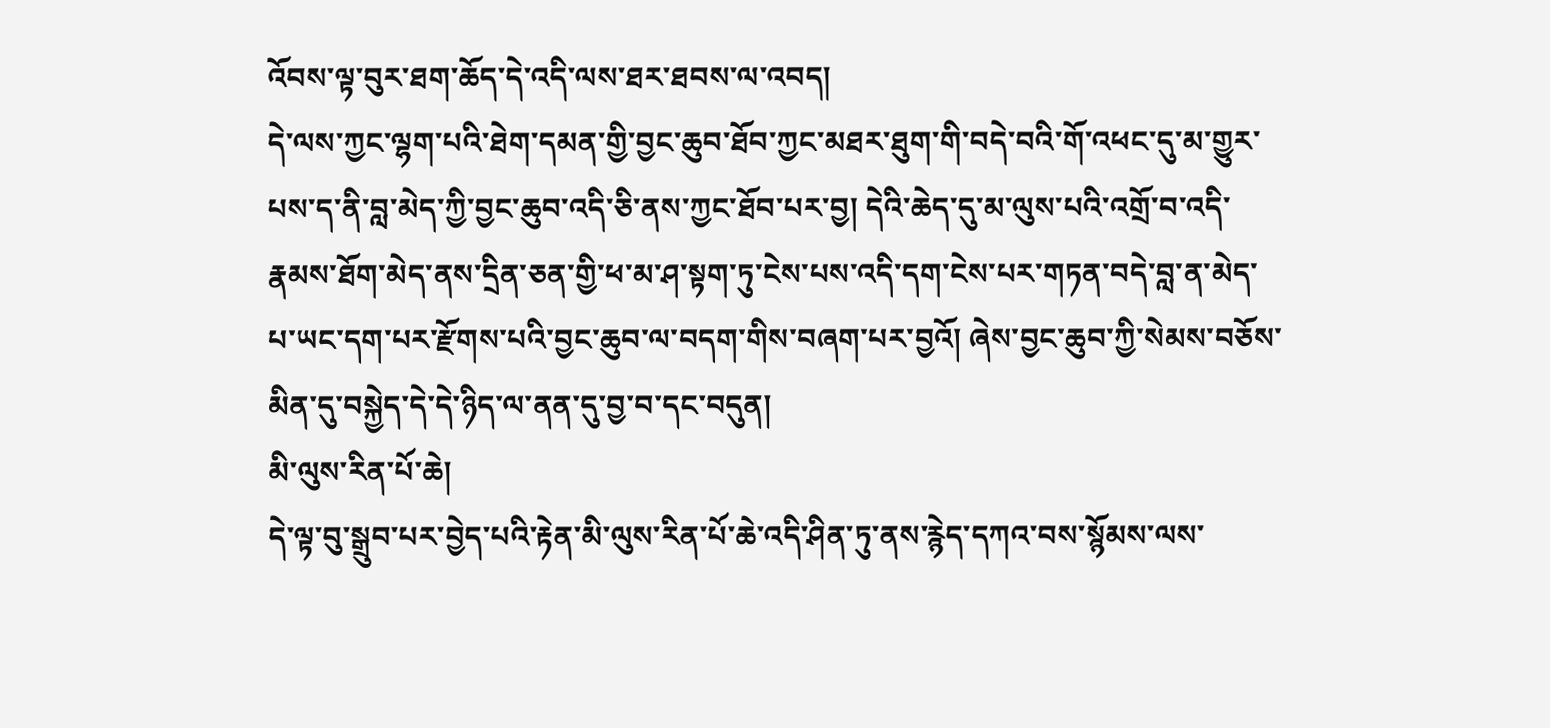འོབས་ལྟ་བུར་ཐག་ཆོད་དེ་འདི་ལས་ཐར་ཐབས་ལ་འབད།
དེ་ལས་ཀྱང་ལྷག་པའི་ཐེག་དམན་གྱི་བྱང་ཆུབ་ཐོབ་ཀྱང་མཐར་ཐུག་གི་བདེ་བའི་གོ་འཕང་དུ་མ་གྱུར་པས་ད་ནི་བླ་མེད་ཀྱི་བྱང་ཆུབ་འདི་ཅི་ནས་ཀྱང་ཐོབ་པར་བྱ། དེའི་ཆེད་དུ་མ་ལུས་པའི་འགྲོ་བ་འདི་རྣམས་ཐོག་མེད་ནས་དྲིན་ཅན་གྱི་ཕ་མ་ཤ་སྟག་ཏུ་ངེས་པས་འདི་དག་ངེས་པར་གཏན་བདེ་བླ་ན་མེད་པ་ཡང་དག་པར་རྫོགས་པའི་བྱང་ཆུབ་ལ་བདག་གིས་བཞག་པར་བྱའོ། ཞེས་བྱང་ཆུབ་ཀྱི་སེམས་བཅོས་མིན་དུ་བསྐྱེད་དེ་དེ་ཉིད་ལ་ནན་དུ་བྱ་བ་དང་བདུན།
མི་ལུས་རིན་པོ་ཆེ།
དེ་ལྟ་བུ་སྒྲུབ་པར་བྱེད་པའི་རྟེན་མི་ལུས་རིན་པོ་ཆེ་འདི་ཤིན་ཏུ་ནས་རྙེད་དཀའ་བས་སྙོམས་ལས་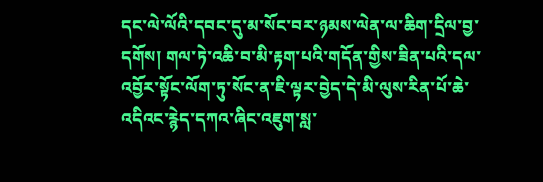དང་ལེ་ལོའི་དབང་དུ་མ་སོང་བར་ཉམས་ལེན་ལ་ཆིག་དྲིལ་བྱ་དགོས། གལ་ཏེ་འཆི་བ་མི་རྟག་པའི་གདོན་གྱིས་ཟིན་པའི་དལ་འབྱོར་སྟོང་ལོག་ཏུ་སོང་ན་ཇི་ལྟར་བྱེད་དེ་མི་ལུས་རིན་པོ་ཆེ་འདིའང་རྙེད་དཀའ་ཞིང་འཇུག་སླ་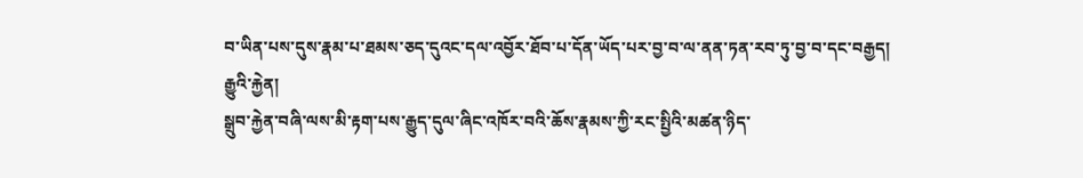བ་ཡིན་པས་དུས་རྣམ་པ་ཐམས་ཅད་དུའང་དལ་འབྱོར་ཐོབ་པ་དོན་ཡོད་པར་བྱ་བ་ལ་ནན་ཏན་རབ་ཏུ་བྱ་བ་དང་བརྒྱད།
རྒྱུའི་རྐྱེན།
སྒྲུབ་རྐྱེན་བཞི་ལས་མི་རྟག་པས་རྒྱུད་དུལ་ཞིང་འཁོར་བའི་ཆོས་རྣམས་ཀྱི་རང་སྤྱིའི་མཚན་ཉིད་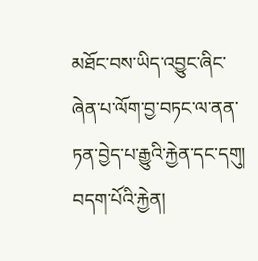མཐོང་བས་ཡིད་འབྱུང་ཞིང་ཞེན་པ་ལོག་བྱ་བཏང་ལ་ནན་ཏན་བྱེད་པ་རྒྱུའི་རྐྱེན་དང་དགུ།
བདག་པོའི་རྐྱེན།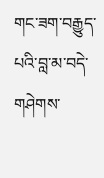གང་ཟག་བརྒྱུད་པའི་བླ་མ་བདེ་གཤེགས་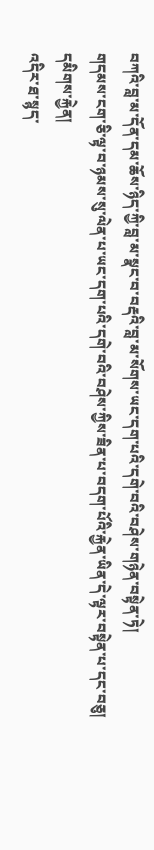བཀའི་བླ་མ་དོན་དམ་ཆོས་ཉིད་ཀྱི་བླ་མ་སྣང་བ་བརྡའི་བླ་མ་སོགས་ཡང་དག་པའི་དགེ་བའི་བཤེས་གཉེན་བསྟེན་ཏེ།
གདམས་ངག་ཅི་ལྟ་བ་ཉམས་སུ་ལེན་པ་ཡང་དག་པའི་དགེ་བའི་བཤེས་ཀྱིས་ཟིན་པ་བདག་པོའི་རྐྱེན་ཡིན་དེ་ལྟར་བསྟེན་པ་དང་བཅུ།
དམིགས་རྐྱེན།
འདིར་ཐ་སྙད་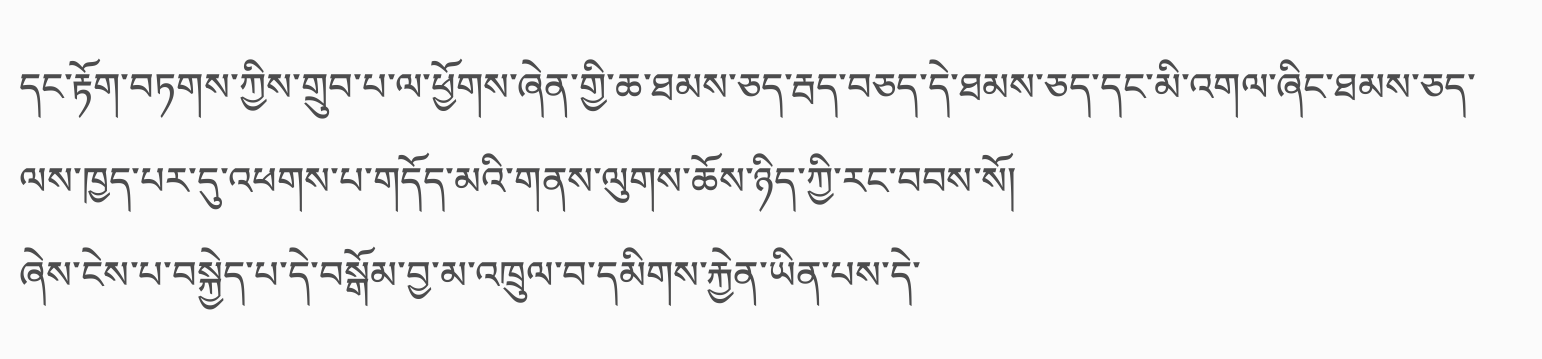དང་རྟོག་བཏགས་ཀྱིས་གྲུབ་པ་ལ་ཕྱོགས་ཞེན་གྱི་ཆ་ཐམས་ཅད་རྦད་བཅད་དེ་ཐམས་ཅད་དང་མི་འགལ་ཞིང་ཐམས་ཅད་ལས་ཁྱད་པར་དུ་འཕགས་པ་གདོད་མའི་གནས་ལུགས་ཆོས་ཉིད་ཀྱི་རང་བབས་སོ།
ཞེས་ངེས་པ་བསྐྱེད་པ་དེ་བསྒོམ་བྱ་མ་འཁྲུལ་བ་དམིགས་རྐྱེན་ཡིན་པས་དེ་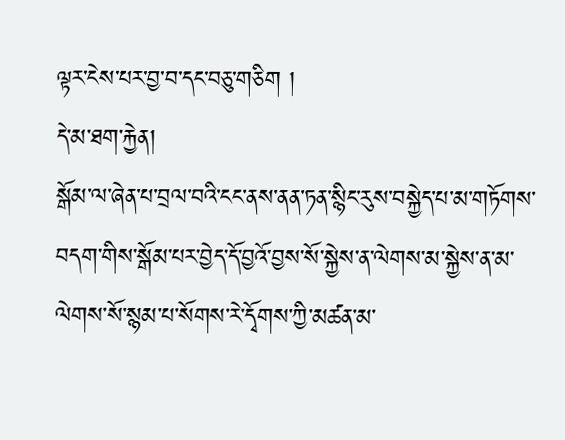ལྟར་ངེས་པར་བྱ་བ་དང་བཅུ་གཅིག །
དེ་མ་ཐག་རྐྱེན།
སྒོམ་ལ་ཞེན་པ་བྲལ་བའི་ངང་ནས་ནན་ཏན་སྙིང་རུས་བསྐྱེད་པ་མ་གཏོགས་བདག་གིས་སྒོམ་པར་བྱེད་དོ་བྱའོ་བྱས་སོ་སྐྱེས་ན་ལེགས་མ་སྐྱེས་ན་མ་ལེགས་སོ་སྙམ་པ་སོགས་རེ་དྭོགས་ཀྱི་མཚན་མ་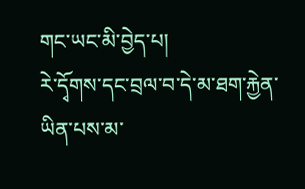གང་ཡང་མི་བྱེད་པ།
རེ་དྭོགས་དང་བྲལ་བ་དེ་མ་ཐག་རྐྱེན་ཡིན་པས་མ་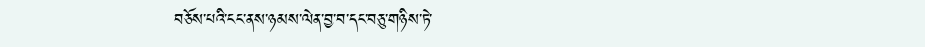བཅོས་པའི་ངང་ནས་ཉམས་ལེན་བྱ་བ་དང་བཅུ་གཉིས་ཏེ་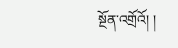སྔོན་འགྲོའོ། །